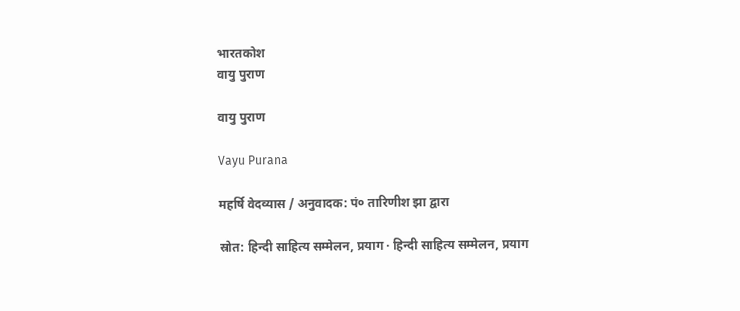भारतकोश
वायु पुराण

वायु पुराण

Vayu Purana

महर्षि वेदव्यास / अनुवादक: पं० तारिणीश झा द्वारा

स्रोत: हिन्दी साहित्य सम्मेलन, प्रयाग · हिन्दी साहित्य सम्मेलन, प्रयाग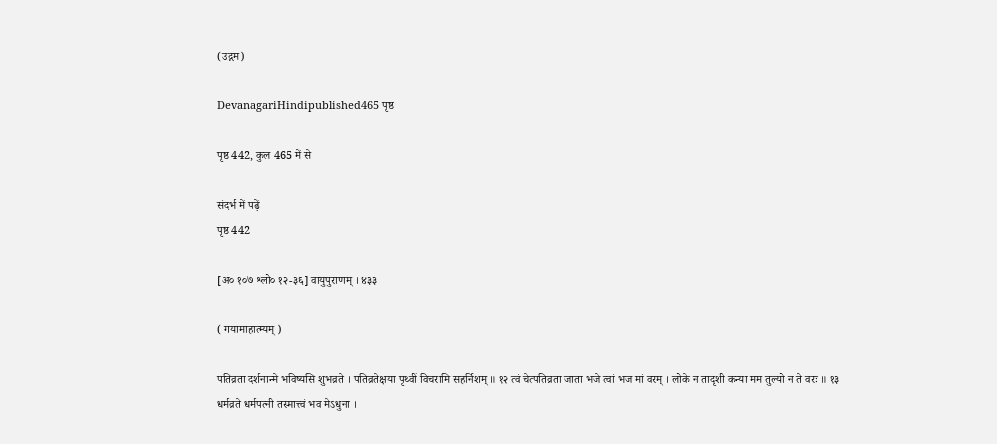(उद्गम)

DevanagariHindipublished465 पृष्ठ

पृष्ठ 442, कुल 465 में से

संदर्भ में पढ़ें
पृष्ठ 442

[अ० १०७ श्लो० १२-३६] वायुपुराणम् । ४३३

( गयामाहात्म्यम् )

पतिव्रता दर्शनान्मे भविष्यसि शुभव्रते । पतिव्रतेक्षया पृथ्वीं विचरामि सहर्निशम् ॥ १२ त्वं चेत्पतिव्रता जाता भजे त्वां भज मां वरम् । लोके न तादृशी कन्या मम तुल्यो न ते वरः ॥ १३ धर्मव्रते धर्मपत्नी तस्मात्त्वं भव मेऽधुना ।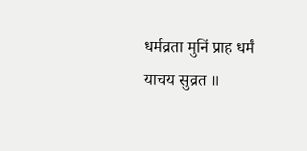धर्मव्रता मुनिं प्राह धर्मं याचय सुव्रत ॥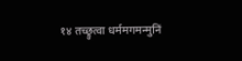१४ तच्छ्रुत्वा धर्ममगमन्मुनिं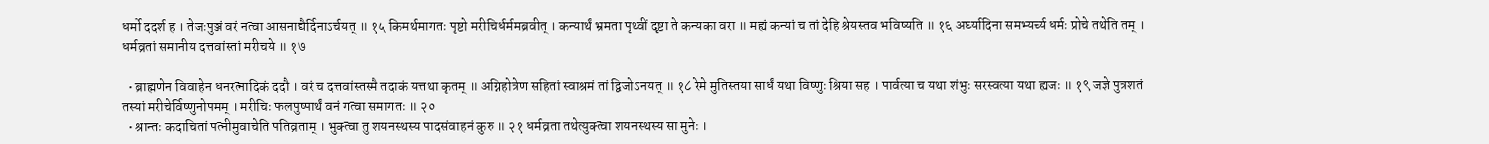धर्मो ददर्श ह । तेजःपुञ्जं वरं नत्वा आसनाद्यैर्दिनाऽर्चयत् ॥ १५ किमर्थमागतः पृष्टो मरीचिर्धर्ममब्रवीत् । कन्यार्थं भ्रमता पृथ्वीं दृष्टा ते कन्यका वरा ॥ मह्यं कन्यां च तां देहि श्रेयस्तव भविष्यति ॥ १६ अर्घ्यादिना समभ्यर्च्य धर्मः प्रोचे तथेति तम् । धर्मव्रतां समानीय दत्तवांस्तां मरीचये ॥ १७

  • ब्राह्मणेन विवाहेन धनरत्नादिकं ददौ । वरं च दत्तवांस्तस्मै तदाकं यत्तथा कृतम् ॥ अग्निहोत्रेण सहितां स्वाश्रमं तां द्विजोऽनयत् ॥ १८ रेमे मुतिस्तया सार्धं यथा विष्णुः श्रिया सह । पार्वत्या च यथा शंभुः सरस्वत्या यथा ह्यजः ॥ १९ जज्ञे पुत्रशतं तस्यां मरीचेर्विष्णुनोपमम् । मरीचिः फलपुष्पार्थं वनं गत्वा समागतः ॥ २०
  • श्रान्तः कदाचितां पत्नीमुवाचेति पतिव्रताम् । भुक्त्वा तु शयनस्थस्य पादसंवाहनं कुरु ॥ २१ धर्मव्रता तथेत्युक्त्वा शयनस्थस्य सा मुनेः ।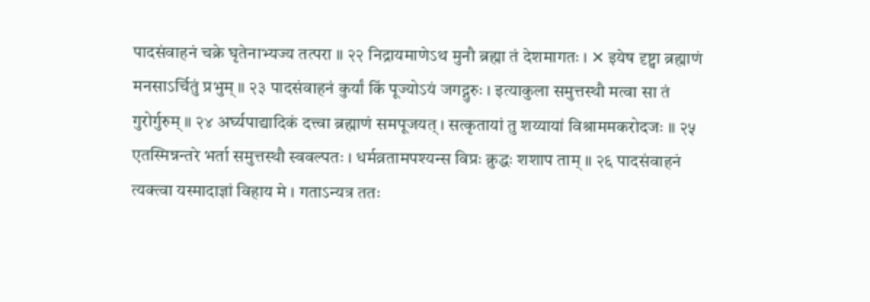पादसंवाहनं चक्रे घृतेनाभ्यज्य तत्परा ॥ २२ निद्रायमाणेऽथ मुनौ ब्रह्मा तं देशमागतः । ✕ इयेष दृष्ट्वा ब्रह्माणं मनसाऽर्चितुं प्रभुम् ॥ २३ पादसंवाहनं कुर्यां किं पूज्योऽयं जगद्गुरुः । इत्याकुला समुत्तस्थौ मत्वा सा तं गुरोर्गुरुम् ॥ २४ अर्घ्यपाद्यादिकं दत्त्वा ब्रह्माणं समपूजयत् । सत्कृतायां तु शय्यायां विश्राममकरोदजः ॥ २५ एतस्मिन्नन्तरे भर्ता समुत्तस्थौ स्ववल्पतः । धर्मव्रतामपश्यन्स विप्रः क्रुद्धः शशाप ताम् ॥ २६ पादसंवाहनं त्यक्त्वा यस्मादाज्ञां विहाय मे । गताऽन्यत्र ततः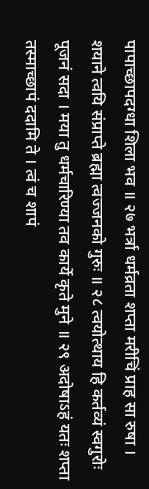पापाच्छापदग्धा शिला भव ॥ २७ भर्त्रा धर्मव्रता शप्ता मरीचिं प्राह सा रुषा । शयाने त्वयि संप्राप्ते ब्रह्मा त्वज्जनको गुरुः ॥ २८ त्वयोत्थाय हि कर्तव्यं स्वगुरोः पूजनं सदा । मया तु धर्मचारिण्या तव कार्ये कृते मुने ॥ २९ अदोषाऽहं यतः शप्ता तस्माच्छापं ददामि ते । त्वं च शापं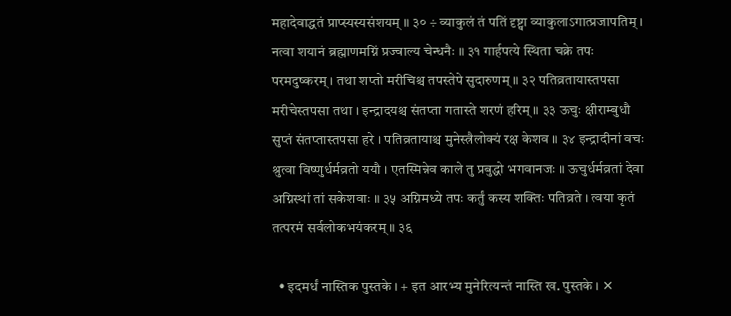महादेवाद्धतं प्राप्स्यस्यसंशयम् ॥ ३० ÷ व्याकुलं तं पतिं दृष्ट्वा व्याकुलाऽगात्प्रजापतिम् । नत्वा शयानं ब्रह्माणमग्निं प्रज्वाल्य चेन्धनैः ॥ ३१ गार्हपत्ये स्थिता चक्रे तपः परमदुष्करम् । तथा शप्तो मरीचिश्च तपस्तेपे सुदारुणम् ॥ ३२ पतिव्रतायास्तपसा मरीचेस्तपसा तथा । इन्द्रादयश्च संतप्ता गतास्ते शरणं हरिम् ॥ ३३ ऊचुः क्षीराम्बुधौ सुप्तं संतप्तास्तपसा हरे । पतिव्रतायाश्च मुनेस्त्रैलोक्यं रक्ष केशव ॥ ३४ इन्द्रादीनां वचः श्रुत्वा विष्णुर्धर्मव्रतो ययौ । एतस्मिन्नेव काले तु प्रबुद्धो भगवानजः ॥ ऊचुर्धर्मव्रतां देवा अग्निस्थां तां सकेशवाः ॥ ३५ अग्निमध्ये तपः कर्तुं कस्य शक्तिः पतिव्रते । त्वया कृतं तत्परमं सर्वलोकभयंकरम् ॥ ३६

  • इदमर्धं नास्तिक पुस्तके । + इत आरभ्य मुनेरित्यन्तं नास्ति ख. पुस्तके । ✕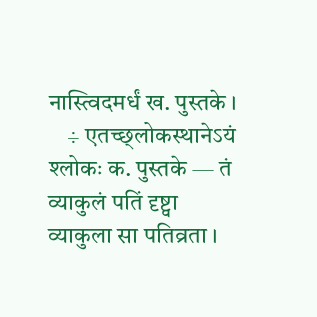नास्त्विदमर्धं ख. पुस्तके ।
    ÷ एतच्छ्लोकस्थानेऽयं श्लोकः क. पुस्तके — तं व्याकुलं पतिं दृष्ट्वा व्याकुला सा पतिव्रता ।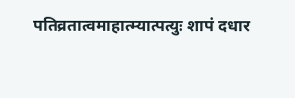पतिव्रतात्वमाहात्म्यात्पत्युः शापं दधार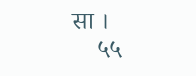सा ।
    ५५